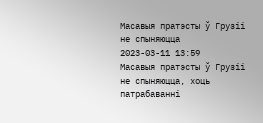Масавыя пратэсты ў Грузіі не спыняюцца
2023-03-11 13:59
Масавыя пратэсты ў Грузіі не спыняюцца, хоць патрабаванні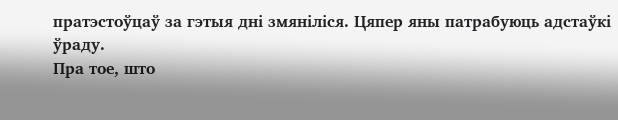пратэстоўцаў за гэтыя дні змяніліся. Цяпер яны патрабуюць адстаўкі ўраду.
Пра тое, што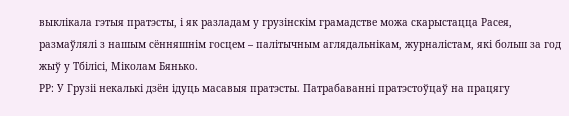выклікала гэтыя пратэсты, і як разладам у грузінскім грамадстве можа скарыстацца Расея, размаўлялі з нашым сённяшнім госцем – палітычным аглядальнікам, журналістам, які больш за год жыў у Тбілісі, Міколам Бянько.
РР: У Грузіі некалькі дзён ідуць масавыя пратэсты. Патрабаванні пратэстоўцаў на працягу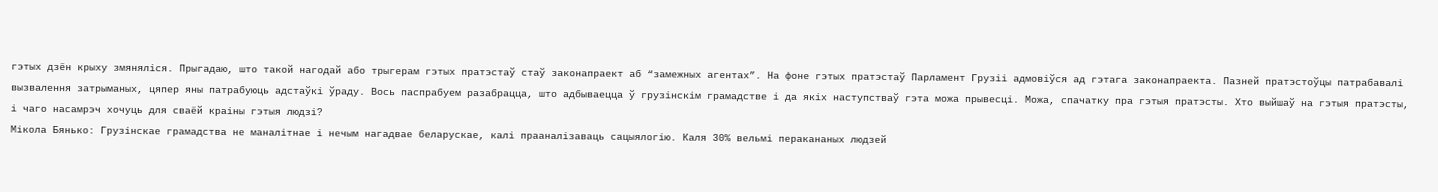гэтых дзён крыху змяняліся. Прыгадаю, што такой нагодай або трыгерам гэтых пратэстаў стаў законапраект аб “замежных агентах”. На фоне гэтых пратэстаў Парламент Грузіі адмовіўся ад гэтага законапраекта. Пазней пратэстоўцы патрабавалі вызвалення затрыманых, цяпер яны патрабуюць адстаўкі ўраду. Вось паспрабуем разабрацца, што адбываецца ў грузінскім грамадстве і да якіх наступстваў гэта можа прывесці. Можа, спачатку пра гэтыя пратэсты. Хто выйшаў на гэтыя пратэсты, і чаго насамрэч хочуць для сваёй краіны гэтыя людзі?
Мікола Бянько: Грузінскае грамадства не маналітнае і нечым нагадвае беларускае, калі прааналізаваць сацыялогію. Каля 30% вельмі перакананых людзей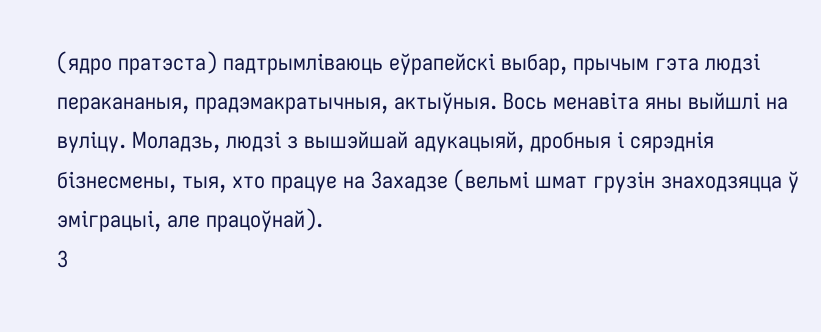(ядро пратэста) падтрымліваюць еўрапейскі выбар, прычым гэта людзі перакананыя, прадэмакратычныя, актыўныя. Вось менавіта яны выйшлі на вуліцу. Моладзь, людзі з вышэйшай адукацыяй, дробныя і сярэднія бізнесмены, тыя, хто працуе на Захадзе (вельмі шмат грузін знаходзяцца ў эміграцыі, але працоўнай).
З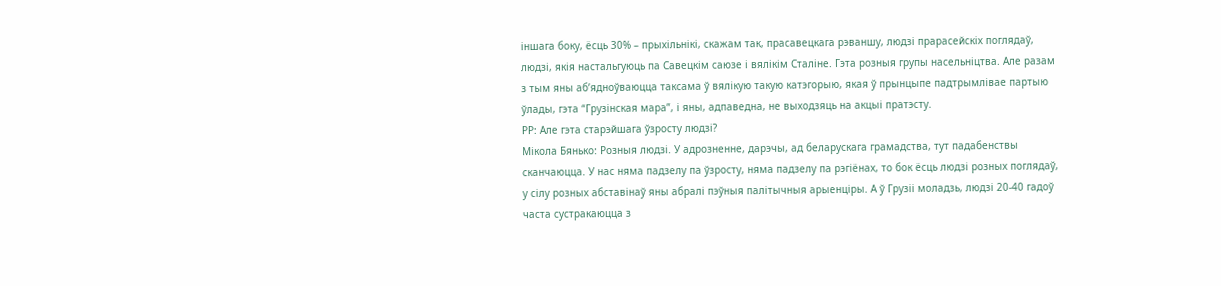іншага боку, ёсць 30% – прыхільнікі, скажам так, прасавецкага рэваншу, людзі прарасейскіх поглядаў, людзі, якія настальгуюць па Савецкім саюзе і вялікім Сталіне. Гэта розныя групы насельніцтва. Але разам з тым яны аб’ядноўваюцца таксама ў вялікую такую катэгорыю, якая ў прынцыпе падтрымлівае партыю ўлады, гэта “Грузінская мара”, і яны, адпаведна, не выходзяць на акцыі пратэсту.
РР: Але гэта старэйшага ўзросту людзі?
Мікола Бянько: Розныя людзі. У адрозненне, дарэчы, ад беларускага грамадства, тут падабенствы сканчаюцца. У нас няма падзелу па ўзросту, няма падзелу па рэгіёнах, то бок ёсць людзі розных поглядаў, у сілу розных абставінаў яны абралі пэўныя палітычныя арыенціры. А ў Грузіі моладзь, людзі 20-40 гадоў часта сустракаюцца з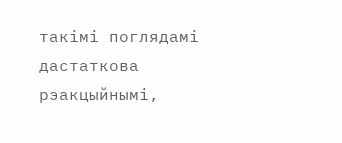такімі поглядамі дастаткова рэакцыйнымі,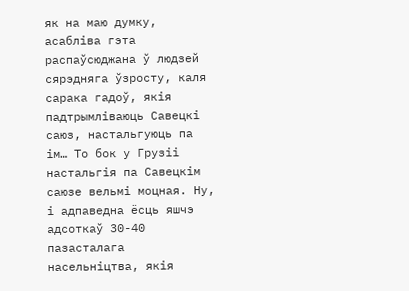як на маю думку, асабліва гэта распаўсюджана ў людзей сярэдняга ўзросту, каля сарака гадоў, якія падтрымліваюць Савецкі саюз, настальгуюць па ім… То бок у Грузіі настальгія па Савецкім саюзе вельмі моцная. Ну, і адпаведна ёсць яшчэ адсоткаў 30-40 пазасталага насельніцтва, якія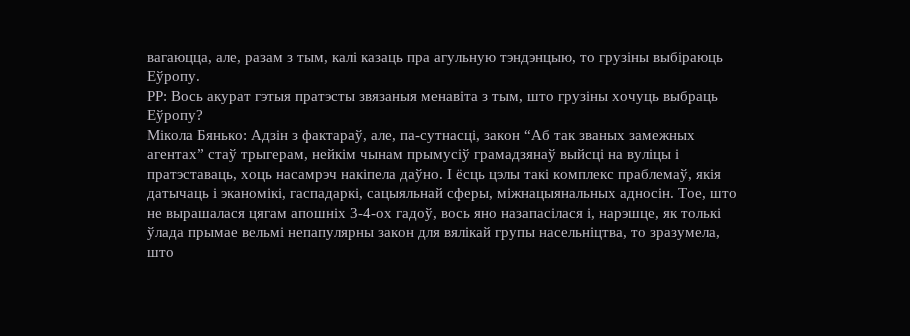вагаюцца, але, разам з тым, калі казаць пра агульную тэндэнцыю, то грузіны выбіраюць Еўропу.
РР: Вось акурат гэтыя пратэсты звязаныя менавіта з тым, што грузіны хочуць выбраць Еўропу?
Мікола Бянько: Адзін з фактараў, але, па-сутнасці, закон “Аб так званых замежных агентах” стаў трыгерам, нейкім чынам прымусіў грамадзянаў выйсці на вуліцы і пратэставаць, хоць насамрэч накіпела даўно. І ёсць цэлы такі комплекс праблемаў, якія датычаць і эканомікі, гаспадаркі, сацыяльнай сферы, міжнацыянальных адносін. Тое, што не вырашалася цягам апошніх 3-4-ох гадоў, вось яно назапасілася і, нарэшце, як толькі ўлада прымае вельмі непапулярны закон для вялікай групы насельніцтва, то зразумела, што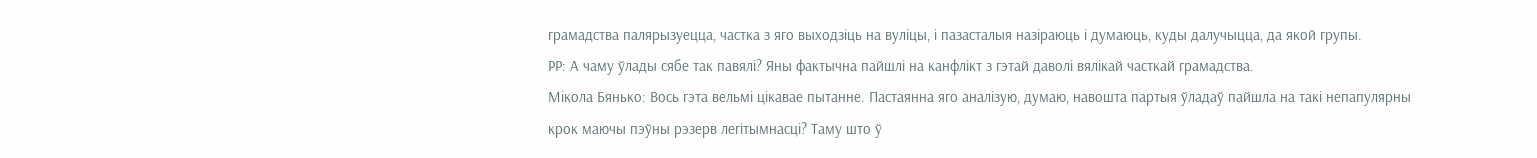грамадства палярызуецца, частка з яго выходзіць на вуліцы, і пазасталыя назіраюць і думаюць, куды далучыцца, да якой групы.
РР: А чаму ўлады сябе так павялі? Яны фактычна пайшлі на канфлікт з гэтай даволі вялікай часткай грамадства.
Мікола Бянько: Вось гэта вельмі цікавае пытанне. Пастаянна яго аналізую, думаю, навошта партыя ўладаў пайшла на такі непапулярны крок маючы пэўны рэзерв легітымнасці? Таму што ў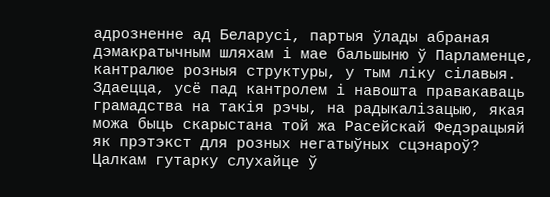адрозненне ад Беларусі, партыя ўлады абраная дэмакратычным шляхам і мае бальшыню ў Парламенце, кантралюе розныя структуры, у тым ліку сілавыя. Здаецца, усё пад кантролем і навошта правакаваць грамадства на такія рэчы, на радыкалізацыю, якая можа быць скарыстана той жа Расейскай Федэрацыяй як прэтэкст для розных негатыўных сцэнароў?
Цалкам гутарку слухайце ў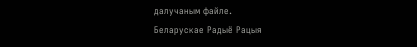далучаным файле.
Беларускае Радыё Рацыя